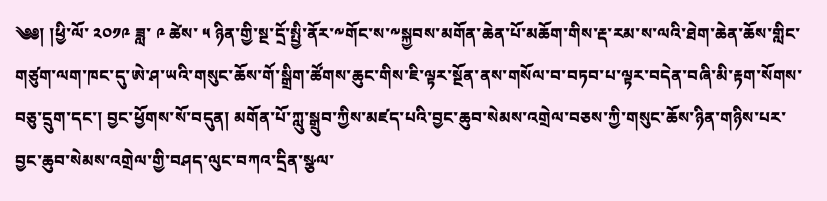༄༅། །ཕྱི་ལོ་ ༢༠༡༩ ཟླ་ ༩ ཚེས་ ༥ ཉིན་གྱི་སྔ་དྲོ་སྤྱི་ནོར་༸གོང་ས་༸སྐྱབས་མགོན་ཆེན་པོ་མཆོག་གིས་རྡ་རམ་ས་ལའི་ཐེག་ཆེན་ཆོས་གླིང་གཙུག་ལག་ཁང་དུ་ཨེ་ཤ་ཡའི་གསུང་ཆོས་གོ་སྒྲིག་ཚོགས་ཆུང་གིས་ཇི་ལྟར་སྔོན་ནས་གསོལ་བ་བཏབ་པ་ལྟར་བདེན་བཞི་མི་རྟག་སོགས་བཅུ་དྲུག་དང་། བྱང་ཕྱོགས་སོ་བདུན། མགོན་པོ་ཀླུ་སྒྲུབ་ཀྱིས་མཛད་པའི་བྱང་ཆུབ་སེམས་འགྲེལ་བཅས་ཀྱི་གསུང་ཆོས་ཉིན་གཉིས་པར་བྱང་ཆུབ་སེམས་འགྲེལ་གྱི་བཤད་ལུང་བཀའ་དྲིན་སྩལ་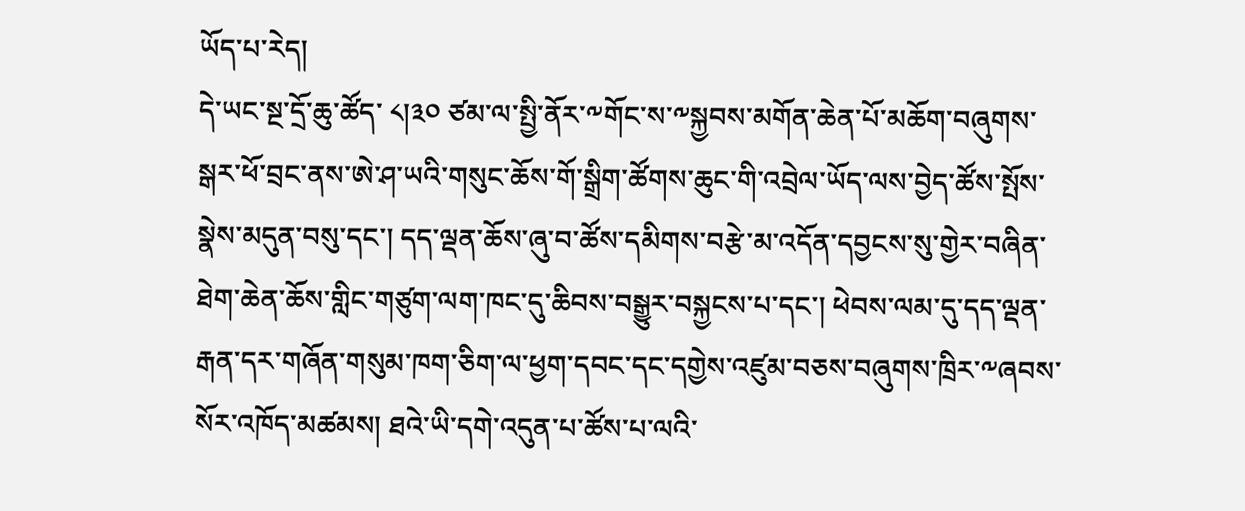ཡོད་པ་རེད།
དེ་ཡང་སྔ་དྲོ་ཆུ་ཚོད་ ༨།༣༠ ཙམ་ལ་སྤྱི་ནོར་༸གོང་ས་༸སྐྱབས་མགོན་ཆེན་པོ་མཆོག་བཞུགས་སྒར་ཕོ་བྲང་ནས་ཨེ་ཤ་ཡའི་གསུང་ཆོས་གོ་སྒྲིག་ཚོགས་ཆུང་གི་འབྲེལ་ཡོད་ལས་བྱེད་ཚོས་སྤོས་སྣེས་མདུན་བསུ་དང་། དད་ལྡན་ཆོས་ཞུ་བ་ཚོས་དམིགས་བརྩེ་མ་འདོན་དབྱངས་སུ་གྱེར་བཞིན་ཐེག་ཆེན་ཆོས་གླིང་གཙུག་ལག་ཁང་དུ་ཆིབས་བསྒྱུར་བསྐྱངས་པ་དང་། ཕེབས་ལམ་དུ་དད་ལྡན་རྒན་དར་གཞོན་གསུམ་ཁག་ཅིག་ལ་ཕྱག་དབང་དང་དགྱེས་འཛུམ་བཅས་བཞུགས་ཁྲིར་༸ཞབས་སོར་འཁོད་མཚམས། ཐའེ་ཡི་དགེ་འདུན་པ་ཚོས་པ་ལའི་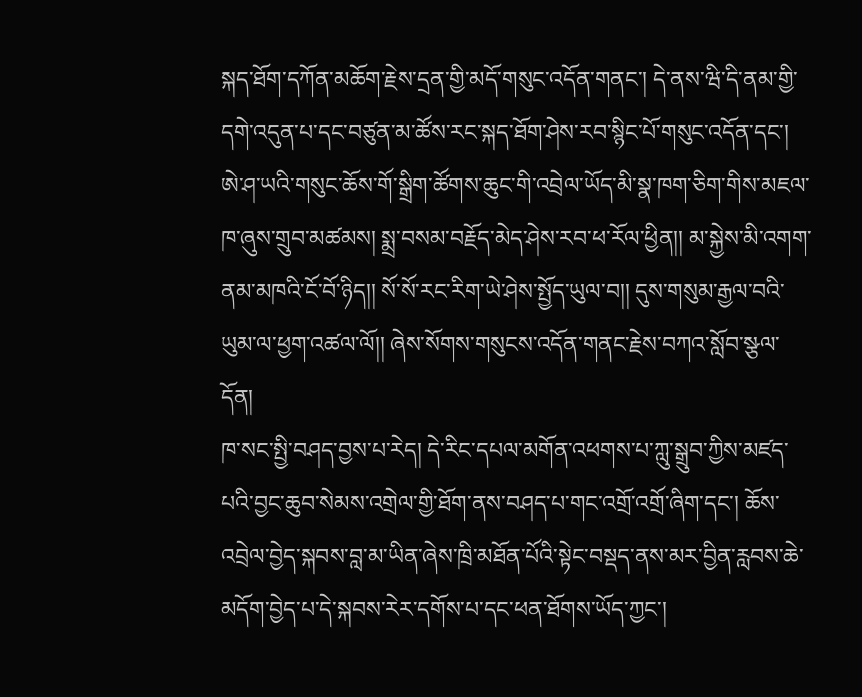སྐད་ཐོག་དཀོན་མཆོག་རྗེས་དྲན་གྱི་མདོ་གསུང་འདོན་གནང་། དེ་ནས་ཝི་དི་ནམ་གྱི་དགེ་འདུན་པ་དང་བཙུན་མ་ཚོས་རང་སྐད་ཐོག་ཤེས་རབ་སྙིང་པོ་གསུང་འདོན་དང་། ཨེ་ཤ་ཡའི་གསུང་ཆོས་གོ་སྒྲིག་ཚོགས་ཆུང་གི་འབྲེལ་ཡོད་མི་སྣ་ཁག་ཅིག་གིས་མཇལ་ཁ་ཞུས་གྲུབ་མཚམས། སྨྲ་བསམ་བརྗོད་མེད་ཤེས་རབ་ཕ་རོལ་ཕྱིན།། མ་སྐྱེས་མི་འགག་ནམ་མཁའི་ངོ་བོ་ཉིད།། སོ་སོ་རང་རིག་ཡེ་ཤེས་སྤྱོད་ཡུལ་བ།། དུས་གསུམ་རྒྱལ་བའི་ཡུམ་ལ་ཕྱག་འཚལ་ལོ།། ཞེས་སོགས་གསུངས་འདོན་གནང་རྗེས་བཀའ་སློབ་སྩལ་དོན།
ཁ་སང་སྤྱི་བཤད་བྱས་པ་རེད། དེ་རིང་དཔལ་མགོན་འཕགས་པ་ཀླུ་སྒྲུབ་ཀྱིས་མཛད་པའི་བྱང་ཆུབ་སེམས་འགྲེལ་གྱི་ཐོག་ནས་བཤད་པ་གང་འགྲོ་འགྲོ་ཞིག་དང་། ཆོས་འབྲེལ་བྱེད་སྐབས་བླ་མ་ཡིན་ཞེས་ཁྲི་མཐོན་པོའི་སྟེང་བསྡད་ནས་མར་བྱིན་རླབས་ཆེ་མདོག་བྱེད་པ་དེ་སྐབས་རེར་དགོས་པ་དང་ཕན་ཐོགས་ཡོད་ཀྱང་།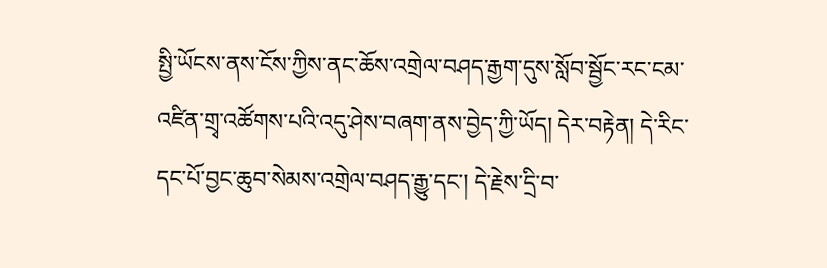སྤྱི་ཡོངས་ནས་ངོས་ཀྱིས་ནང་ཆོས་འགྲེལ་བཤད་རྒྱག་དུས་སློབ་སྦྱོང་རང་ངམ་འཛིན་གྲྭ་འཚོགས་པའི་འདུ་ཤེས་བཞག་ནས་བྱེད་ཀྱི་ཡོད། དེར་བརྟེན། དེ་རིང་དང་པོ་བྱང་ཆུབ་སེམས་འགྲེལ་བཤད་རྒྱུ་དང་། དེ་རྗེས་དྲི་བ་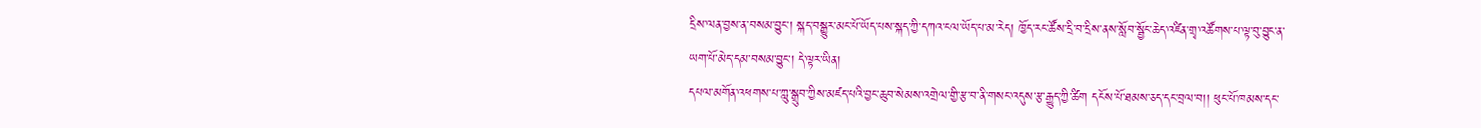དྲིས་ལན་བྱས་ན་བསམ་བྱུང་། སྐད་བསྒྱུར་མང་པོ་ཡོད་པས་སྐད་ཀྱི་དཀའ་ངལ་ཡོད་པ་མ་རེད། ཁྱོད་རང་ཚོས་དྲི་བ་དྲིས་ནས་སློབ་སྦྱོང་ཆེད་འཛིན་གྲྭ་འཚོགས་པ་ལྟ་བུ་བྱུང་ན་ཡག་པོ་མེད་དམ་བསམ་བྱུང་། དེ་ལྟར་ཡིན།
དཔལ་མགོན་འཕགས་པ་ཀླུ་སྒྲུབ་ཀྱིས་མཛད་པའི་བྱང་ཆུབ་སེམས་འགྲེལ་གྱི་རྩ་བ་ནི་གསང་འདུས་རྩ་རྒྱུད་ཀྱི་ཚིག དངོས་པོ་ཐམས་ཅད་དང་བྲལ་བ།། ཕུང་པོ་ཁམས་དང་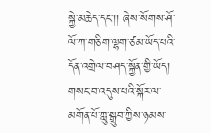སྐྱེ་མཆེད་དང་།། ཞེས་སོགས་ཤོ་ལོ་ཀ་གཅིག་ལྷག་ཙམ་ཡོད་པའི་དོན་འགྲེལ་བཤད་སྐྱོན་གྱི་ཡོད། གསང་བ་འདུས་པའི་སྐོར་ལ་མགོན་པོ་ཀླུ་སྒྲུབ་ཀྱིས་ཉམས་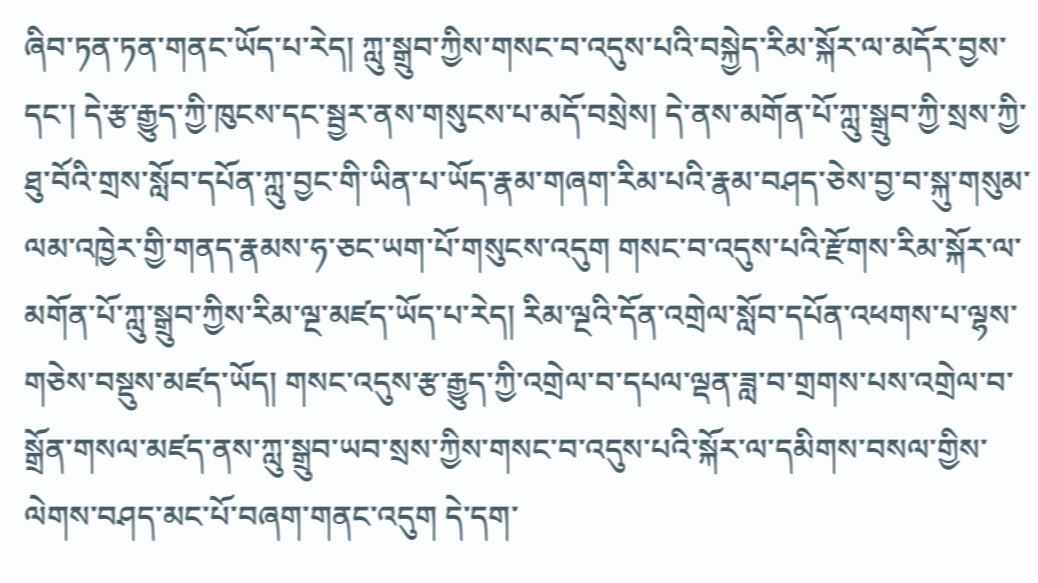ཞིབ་ཏན་ཏན་གནང་ཡོད་པ་རེད། ཀླུ་སྒྲུབ་ཀྱིས་གསང་བ་འདུས་པའི་བསྐྱེད་རིམ་སྐོར་ལ་མདོར་བྱས་དང་། དེ་རྩ་རྒྱུད་ཀྱི་ཁུངས་དང་སྦྱར་ནས་གསུངས་པ་མདོ་བསྲེས། དེ་ནས་མགོན་པོ་ཀླུ་སྒྲུབ་ཀྱི་སྲས་ཀྱི་ཐུ་བོའི་གྲས་སློབ་དཔོན་ཀླུ་བྱང་གི་ཡིན་པ་ཡོད་རྣམ་གཞག་རིམ་པའི་རྣམ་བཤད་ཅེས་བྱ་བ་སྐུ་གསུམ་ལམ་འཁྱེར་གྱི་གནད་རྣམས་ཧ་ཅང་ཡག་པོ་གསུངས་འདུག གསང་བ་འདུས་པའི་རྫོགས་རིམ་སྐོར་ལ་མགོན་པོ་ཀླུ་སྒྲུབ་ཀྱིས་རིམ་ལྔ་མཛད་ཡོད་པ་རེད། རིམ་ལྔའི་དོན་འགྲེལ་སློབ་དཔོན་འཕགས་པ་ལྷས་གཅེས་བསྡུས་མཛད་ཡོད། གསང་འདུས་རྩ་རྒྱུད་ཀྱི་འགྲེལ་བ་དཔལ་ལྡན་ཟླ་བ་གྲགས་པས་འགྲེལ་བ་སྒྲོན་གསལ་མཛད་ནས་ཀླུ་སྒྲུབ་ཡབ་སྲས་ཀྱིས་གསང་བ་འདུས་པའི་སྐོར་ལ་དམིགས་བསལ་གྱིས་ལེགས་བཤད་མང་པོ་བཞག་གནང་འདུག དེ་དག་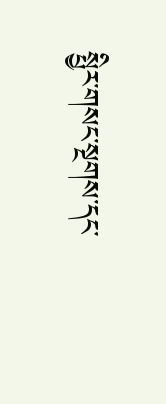སྤྱིར་གསང་སྔགས་དང་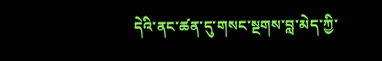དེའི་ནང་ཚན་དུ་གསང་སྔགས་བླ་མེད་ཀྱི་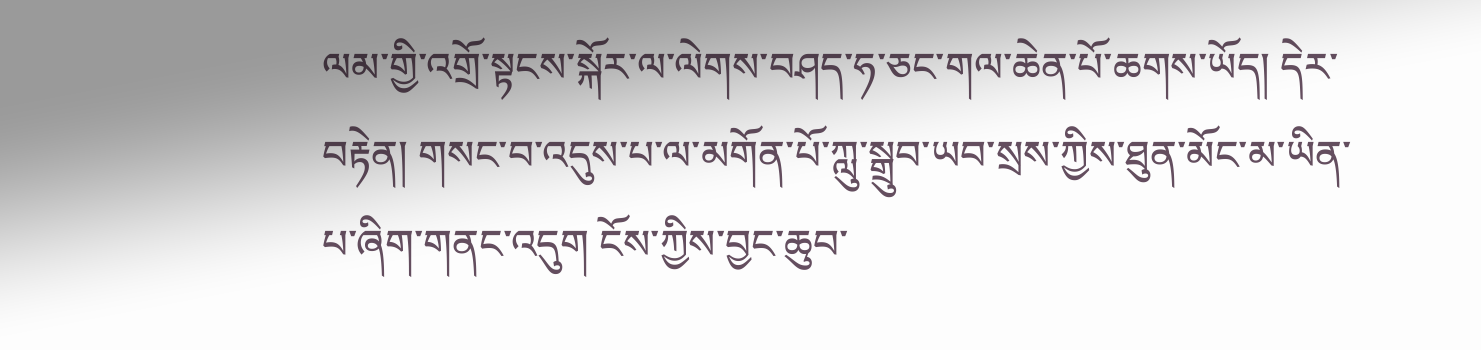ལམ་གྱི་འགྲོ་སྟངས་སྐོར་ལ་ལེགས་བཤད་ཧ་ཅང་གལ་ཆེན་པོ་ཆགས་ཡོད། དེར་བརྟེན། གསང་བ་འདུས་པ་ལ་མགོན་པོ་ཀླུ་སྒྲུབ་ཡབ་སྲས་ཀྱིས་ཐུན་མོང་མ་ཡིན་པ་ཞིག་གནང་འདུག ངོས་ཀྱིས་བྱང་ཆུབ་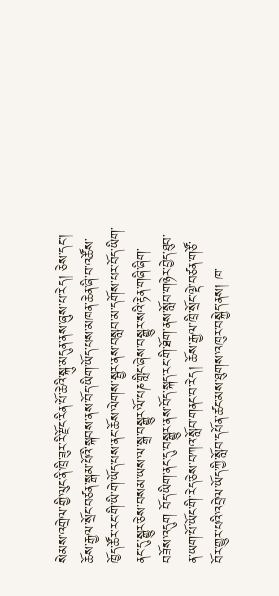སེམས་འགྲེལ་གྱི་ལུང་ནི་ཁྲི་ཟུར་རི་རྫོང་རིན་པོ་ཆེའི་སྐུ་མདུན་ནས་ཞུས་པ་རེད། ཅེས་དང་།
ཆོས་རྒྱལ་སྲོང་བཙན་སྒམ་པོའི་སྐབས་ནས་བོད་ཡིག་ཡོད་པས་མཁན་ཆེན་ཞི་བ་འཚོས་ཁྱོད་ཚོར་རང་གི་ཡི་གེ་ཡོད་པས་ནང་ཆོས་ལེགས་སྦྱར་ནས་བསླབ་མ་དགོས་པར་བོད་ཡིག་ནང་དུ་སྒྱུར་ཅེས་བསམ་ཡས་ལ་སྒྲ་བསྒྱུར་ལོ་པཎ་གླིང་ཞེས་བསྒྱུར་སའི་རྟེན་གཞི་ཞིག་བཟོས་འདུག བོད་ཡིག་ནང་དུ་བསྒྱུར་ནས་བོད་སྐད་རང་གི་ཐོག་ནས་སློབ་གཉེར་བྱེད་ཐུབ་ན་ཡག་པོ་ཡོང་གི་རེད་ཅེས་བཀའ་སློབ་གནང་བ་རེད། ཆོས་རྒྱལ་ཁྲི་སྲོང་ལྡེ་བཙན་གཙོ་བོར་གྱུར་པའི་འབྲེལ་ཡོད་ཀྱི་སློབ་དཔོན་ཚང་མས་ཐུགས་འཁུར་བསྐྱེད་ནས། ཁ་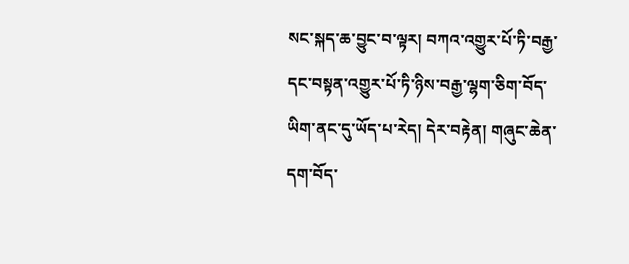སང་སྐད་ཆ་བྱུང་བ་ལྟར། བཀའ་འགྱུར་པོ་ཏི་བརྒྱ་དང་བསྟན་འགྱུར་པོ་ཏི་ཉིས་བརྒྱ་ལྷག་ཅིག་བོད་ཡིག་ནང་དུ་ཡོད་པ་རེད། དེར་བརྟེན། གཞུང་ཆེན་དག་བོད་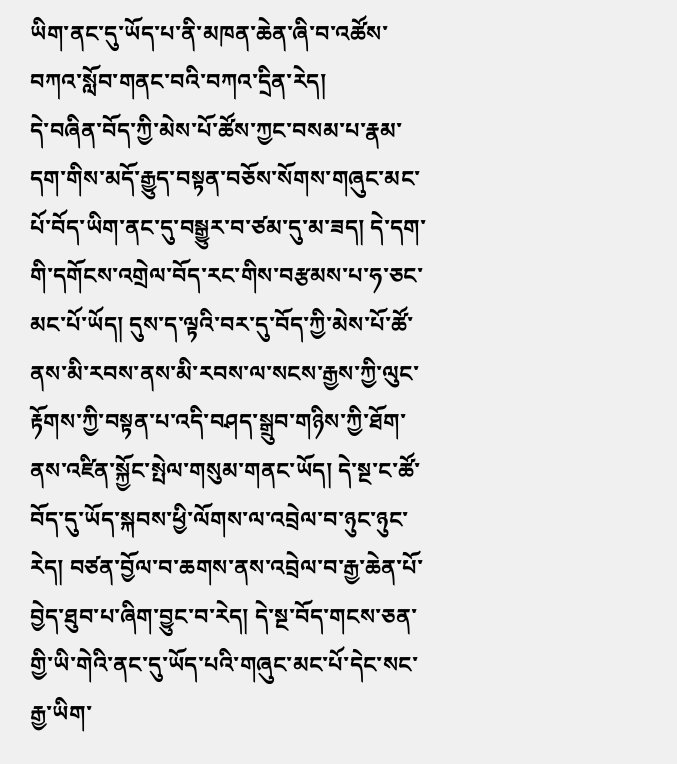ཡིག་ནང་དུ་ཡོད་པ་ནི་མཁན་ཆེན་ཞི་བ་འཚོས་བཀའ་སློབ་གནང་བའི་བཀའ་དྲིན་རེད།
དེ་བཞིན་བོད་ཀྱི་མེས་པོ་ཚོས་ཀྱང་བསམ་པ་རྣམ་དག་གིས་མདོ་རྒྱུད་བསྟན་བཅོས་སོགས་གཞུང་མང་པོ་བོད་ཡིག་ནང་དུ་བསྒྱུར་བ་ཙམ་དུ་མ་ཟད། དེ་དག་གི་དགོངས་འགྲེལ་བོད་རང་གིས་བརྩམས་པ་ཧ་ཅང་མང་པོ་ཡོད། དུས་ད་ལྟའི་བར་དུ་བོད་ཀྱི་མེས་པོ་ཚོ་ནས་མི་རབས་ནས་མི་རབས་ལ་སངས་རྒྱས་ཀྱི་ལུང་རྟོགས་ཀྱི་བསྟན་པ་འདི་བཤད་སྒྲུབ་གཉིས་ཀྱི་ཐོག་ནས་འཛིན་སྐྱོང་སྤེལ་གསུམ་གནང་ཡོད། དེ་སྔ་ང་ཚོ་བོད་དུ་ཡོད་སྐབས་ཕྱི་ལོགས་ལ་འབྲེལ་བ་ཉུང་ཉུང་རེད། བཙན་བྱོལ་བ་ཆགས་ནས་འབྲེལ་བ་རྒྱ་ཆེན་པོ་བྱེད་ཐུབ་པ་ཞིག་བྱུང་བ་རེད། དེ་སྔ་བོད་གངས་ཅན་གྱི་ཡི་གེའི་ནང་དུ་ཡོད་པའི་གཞུང་མང་པོ་དེང་སང་རྒྱ་ཡིག་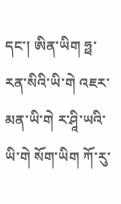དང་། ཨིན་ཡིག ཧྥ་རན་སིའི་ཡི་གེ འཇར་མན་ཡི་གེ ར་ཤཱི་ཡའི་ཡི་གེ སོག་ཡིག ཀོ་རུ་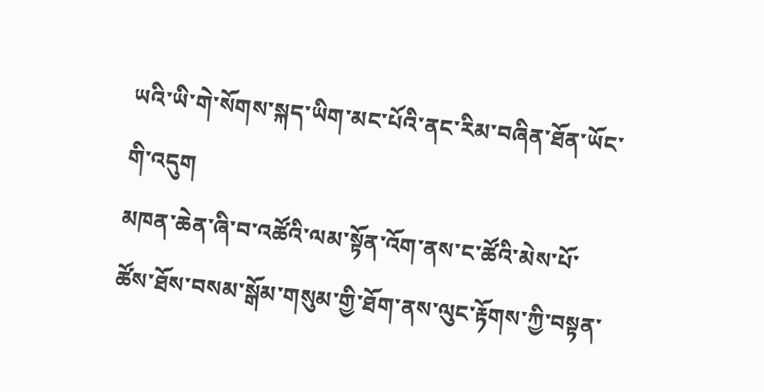ཡའི་ཡི་གེ་སོགས་སྐད་ཡིག་མང་པོའི་ནང་རིམ་བཞིན་ཐོན་ཡོང་གི་འདུག
མཁན་ཆེན་ཞི་བ་འཚོའི་ལམ་སྟོན་འོག་ནས་ང་ཚོའི་མེས་པོ་ཚོས་ཐོས་བསམ་སྒོམ་གསུམ་གྱི་ཐོག་ནས་ལུང་རྟོགས་ཀྱི་བསྟན་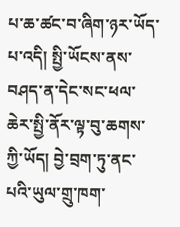པ་ཆ་ཚང་བ་ཞིག་ཉར་ཡོད་པ་འདི། སྤྱི་ཡོངས་ནས་བཤད་ན་དེང་སང་ཕལ་ཆེར་སྤྱི་ནོར་ལྟ་བུ་ཆགས་ཀྱི་ཡོད། བྱེ་བྲག་ཏུ་ནང་པའི་ཡུལ་གྲུ་ཁག་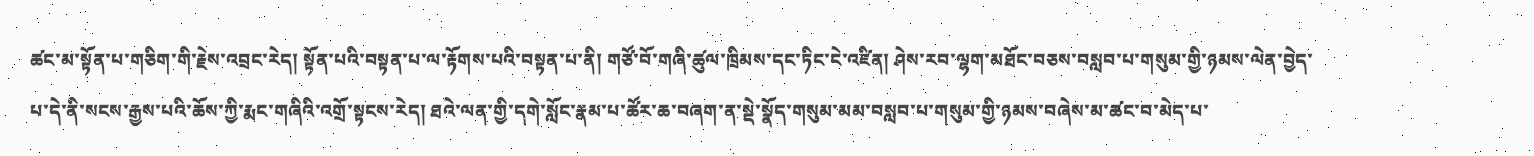ཚང་མ་སྟོན་པ་གཅིག་གི་རྗེས་འབྲང་རེད། སྟོན་པའི་བསྟན་པ་ལ་རྟོགས་པའི་བསྟན་པ་ནི། གཙོ་བོ་གཞི་ཚུལ་ཁྲིམས་དང་ཏིང་ངེ་འཛིན། ཤེས་རབ་ལྷག་མཐོང་བཅས་བསླབ་པ་གསུམ་གྱི་ཉམས་ལེན་བྱེད་པ་དེ་ནི་སངས་རྒྱས་པའི་ཆོས་ཀྱི་རྨང་གཞིའི་འགྲོ་སྟངས་རེད། ཐའེ་ལན་གྱི་དགེ་སློང་རྣམ་པ་ཚོར་ཆ་བཞག་ན་སྡེ་སྣོད་གསུམ་མམ་བསླབ་པ་གསུམ་གྱི་ཉམས་བཞེས་མ་ཚང་བ་མེད་པ་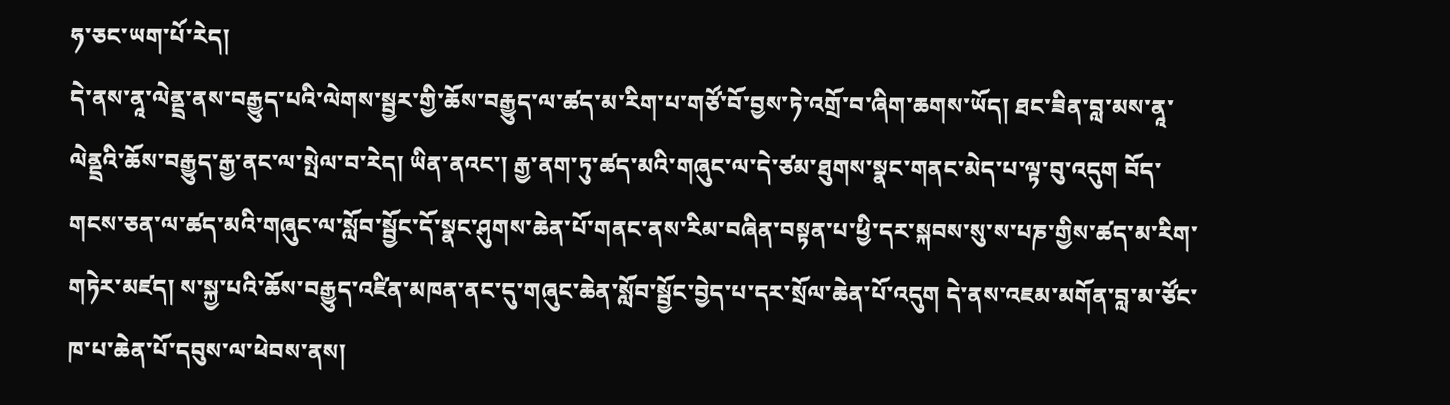ཧ་ཅང་ཡག་པོ་རེད།
དེ་ནས་ནཱ་ལེནྡྲ་ནས་བརྒྱུད་པའི་ལེགས་སྦྱར་གྱི་ཆོས་བརྒྱུད་ལ་ཚད་མ་རིག་པ་གཙོ་བོ་བྱས་ཏེ་འགྲོ་བ་ཞིག་ཆགས་ཡོད། ཐང་ཟིན་བླ་མས་ནཱ་ལེནྡྲའི་ཆོས་བརྒྱུད་རྒྱ་ནང་ལ་སྤེལ་བ་རེད། ཡིན་ནའང་། རྒྱ་ནག་ཏུ་ཚད་མའི་གཞུང་ལ་དེ་ཙམ་ཐུགས་སྣང་གནང་མེད་པ་ལྟ་བུ་འདུག བོད་གངས་ཅན་ལ་ཚད་མའི་གཞུང་ལ་སློབ་སྦྱོང་དོ་སྣང་ཤུགས་ཆེན་པོ་གནང་ནས་རིམ་བཞིན་བསྟན་པ་ཕྱི་དར་སྐབས་སུ་ས་པཎ་གྱིས་ཚད་མ་རིག་གཏེར་མཛད། ས་སྐྱ་པའི་ཆོས་བརྒྱུད་འཛིན་མཁན་ནང་དུ་གཞུང་ཆེན་སློབ་སྦྱོང་བྱེད་པ་དར་སྲོལ་ཆེན་པོ་འདུག དེ་ནས་འཇམ་མགོན་བླ་མ་ཙོང་ཁ་པ་ཆེན་པོ་དབུས་ལ་ཕེབས་ནས།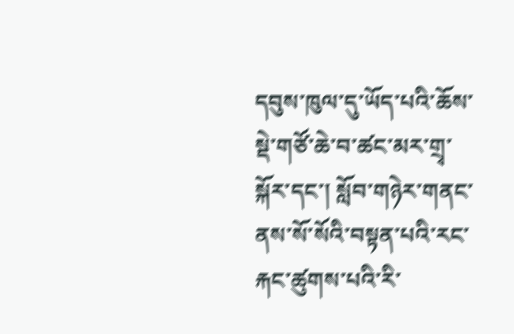དབུས་ཁུལ་དུ་ཡོད་པའི་ཆོས་སྡེ་གཙོ་ཆེ་བ་ཚང་མར་གྲྭ་སྐོར་དང་། སློབ་གཉེར་གནང་ནས་སོ་སོའི་བསྟན་པའི་རང་རྐང་ཚུགས་པའི་རི་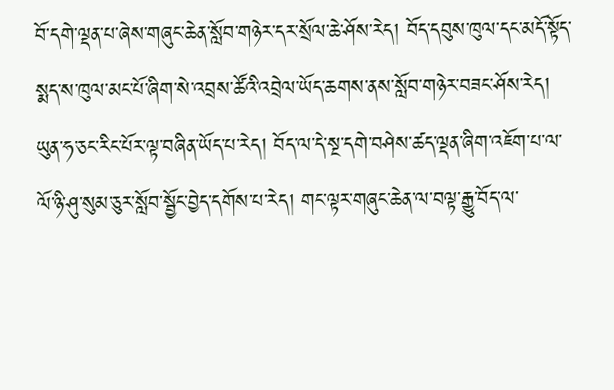བོ་དགེ་ལྡན་པ་ཞེས་གཞུང་ཆེན་སློབ་གཉེར་དར་སྲོལ་ཆེ་ཤོས་རེད། བོད་དབུས་ཁུལ་དང་མདོ་སྟོད་སྨད་ས་ཁུལ་མང་པོ་ཞིག་སེ་འབྲས་ཚོའི་འབྲེལ་ཡོད་ཆགས་ནས་སློབ་གཉེར་བཟང་ཤོས་རེད། ཡུན་ཧ་ཅང་རིང་པོར་ལྟ་བཞིན་ཡོད་པ་རེད། བོད་ལ་དེ་སྔ་དགེ་བཤེས་ཚད་ལྡན་ཞིག་འཇོག་པ་ལ་ལོ་ཉི་ཤུ་སུམ་ཅུར་སློབ་སྦྱོང་བྱེད་དགོས་པ་རེད། གང་ལྟར་གཞུང་ཆེན་ལ་བལྟ་རྒྱུ་བོད་ལ་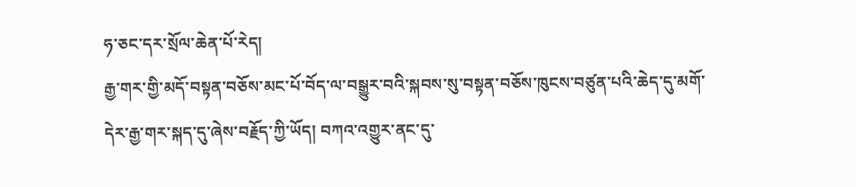ཧ་ཅང་དར་སྲོལ་ཆེན་པོ་རེད།
རྒྱ་གར་གྱི་མདོ་བསྟན་བཅོས་མང་པོ་བོད་ལ་བསྒྱུར་བའི་སྐབས་སུ་བསྟན་བཅོས་ཁུངས་བཙུན་པའི་ཆེད་དུ་མགོ་དེར་རྒྱ་གར་སྐད་དུ་ཞེས་བརྗོད་ཀྱི་ཡོད། བཀའ་འགྱུར་ནང་དུ་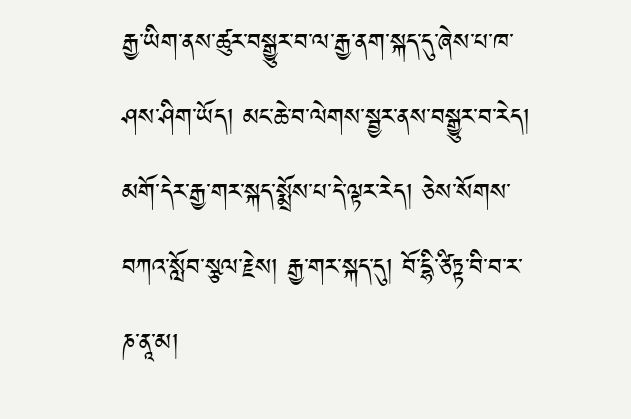རྒྱ་ཡིག་ནས་ཚུར་བསྒྱུར་བ་ལ་རྒྱ་ནག་སྐད་དུ་ཞེས་པ་ཁ་ཤས་ཤིག་ཡོད། མང་ཆེ་བ་ལེགས་སྦྱར་ནས་བསྒྱུར་བ་རེད། མགོ་དེར་རྒྱ་གར་སྐད་སྨྲོས་པ་དེ་ལྟར་རེད། ཅེས་སོགས་བཀའ་སློབ་སྩལ་རྗེས། རྒྱ་གར་སྐད་དུ། བོ་དྷི་ཙིཏྟ་བི་བ་ར་ཎ་ནཱ་མ།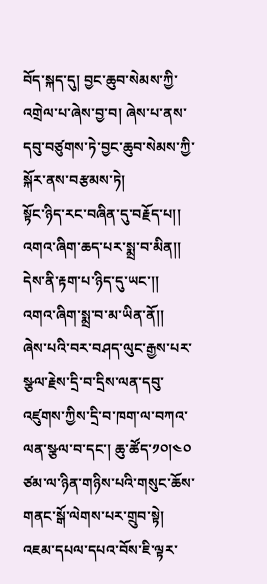བོད་སྐད་དུ། བྱང་ཆུབ་སེམས་ཀྱི་འགྲེལ་པ་ཞེས་བྱ་བ། ཞེས་པ་ནས་དབུ་བཙུགས་ཏེ་བྱང་ཆུབ་སེམས་ཀྱི་སྐོར་ནས་བརྩམས་ཏེ།
སྟོང་ཉིད་རང་བཞིན་དུ་བརྗོད་པ།།
འགའ་ཞིག་ཆད་པར་སྨྲ་བ་མིན།།
དེས་ནི་རྟག་པ་ཉིད་དུ་ཡང་།།
འགའ་ཞིག་སྨྲ་བ་མ་ཡིན་ནོ།།
ཞེས་པའི་བར་བཤད་ལུང་རྒྱས་པར་སྩལ་རྗེས་དྲི་བ་དྲིས་ལན་དབུ་འཛུགས་ཀྱིས་དྲི་བ་ཁག་ལ་བཀའ་ལན་སྩལ་བ་དང་། ཆུ་ཚོད་༡༠།༤༠ ཙམ་ལ་ཉིན་གཉིས་པའི་གསུང་ཆོས་གནང་སྒོ་ལེགས་པར་གྲུབ་སྟེ། འཇམ་དཔལ་དཔའ་བོས་ཇི་ལྟར་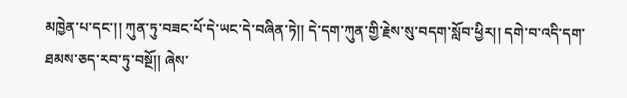མཁྱེན་པ་དང་།། ཀུན་ཏུ་བཟང་པོ་དེ་ཡང་དེ་བཞིན་ཏེ།། དེ་དག་ཀུན་གྱི་རྗེས་སུ་བདག་སློབ་ཕྱིར།། དགེ་བ་འདི་དག་ཐམས་ཅད་རབ་ཏུ་བསྔོ།། ཞེས་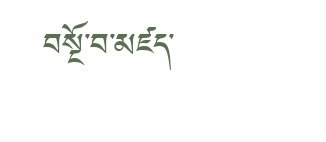བསྔོ་བ་མཛད་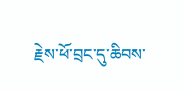རྗེས་ཕོ་བྲང་དུ་ཆིབས་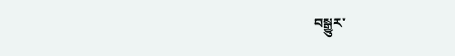བསྒྱུར་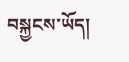བསྐྱངས་ཡོད།